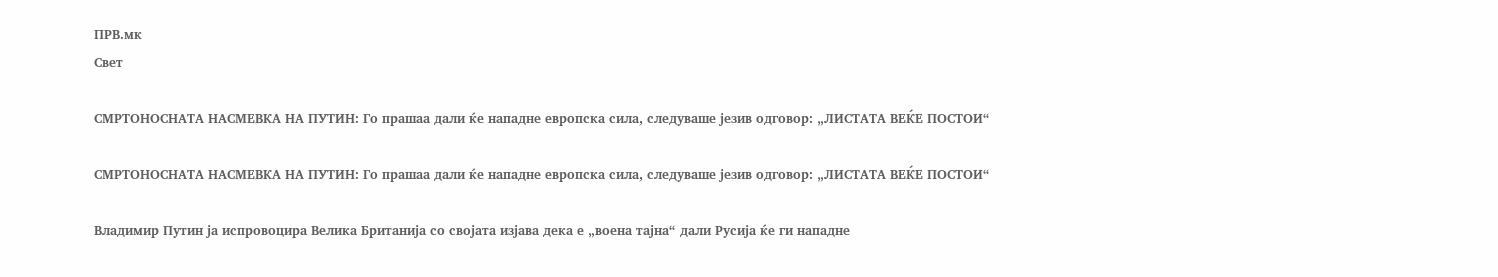ПРВ.мк
Свет

СМРТОНОСНАТА НАСМЕВКА НА ПУТИН: Го прашаа дали ќе нападне европска сила, следуваше језив одговор: „ЛИСТАТА ВЕЌЕ ПОСТОИ“

СМРТОНОСНАТА НАСМЕВКА НА ПУТИН: Го прашаа дали ќе нападне европска сила, следуваше језив одговор: „ЛИСТАТА ВЕЌЕ ПОСТОИ“

Владимир Путин ја испровоцира Велика Британија со својата изјава дека е „воена тајна“ дали Русија ќе ги нападне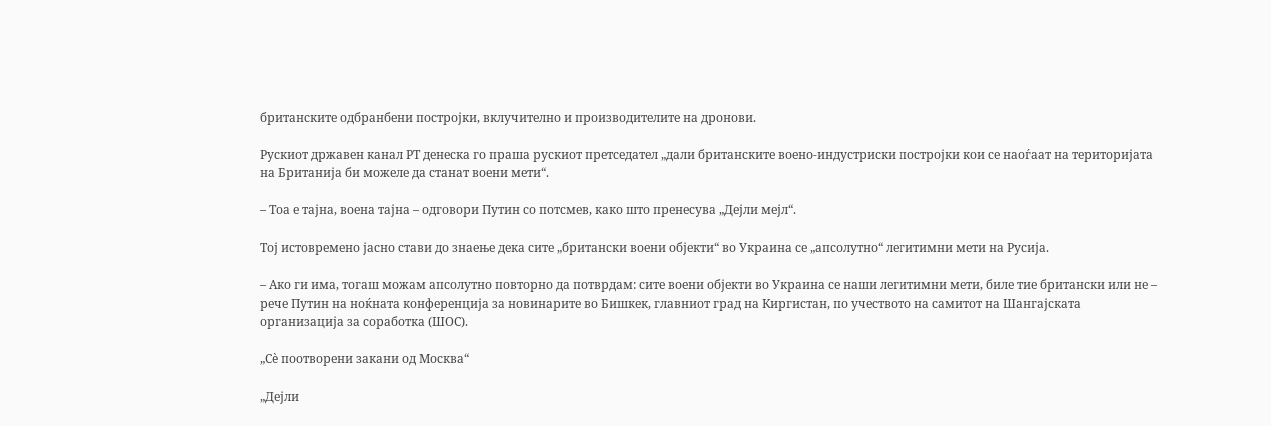британските одбранбени постројки, вклучително и производителите на дронови.

Рускиот државен канал РТ денеска го праша рускиот претседател „дали британските воено-индустриски постројки кои се наоѓаат на територијата на Британија би можеле да станат воени мети“.

– Тоа е тајна, воена тајна – одговори Путин со потсмев, како што пренесува „Дејли мејл“.

Тој истовремено јасно стави до знаење дека сите „британски воени објекти“ во Украина се „апсолутно“ легитимни мети на Русија.

– Ако ги има, тогаш можам апсолутно повторно да потврдам: сите воени објекти во Украина се наши легитимни мети, биле тие британски или не – рече Путин на ноќната конференција за новинарите во Бишкек, главниот град на Киргистан, по учеството на самитот на Шангајската организација за соработка (ШОС).

„Сè поотворени закани од Москва“

„Дејли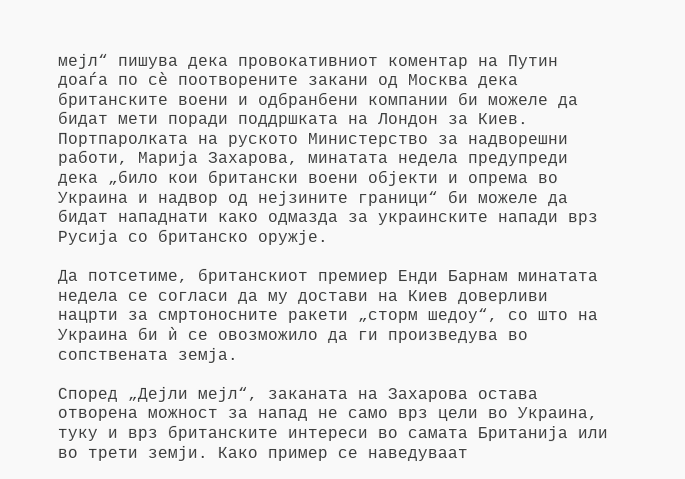мејл“ пишува дека провокативниот коментар на Путин доаѓа по сè поотворените закани од Москва дека британските воени и одбранбени компании би можеле да бидат мети поради поддршката на Лондон за Киев. Портпаролката на руското Министерство за надворешни работи, Марија Захарова, минатата недела предупреди дека „било кои британски воени објекти и опрема во Украина и надвор од нејзините граници“ би можеле да бидат нападнати како одмазда за украинските напади врз Русија со британско оружје.

Да потсетиме, британскиот премиер Енди Барнам минатата недела се согласи да му достави на Киев доверливи нацрти за смртоносните ракети „сторм шедоу“, со што на Украина би ѝ се овозможило да ги произведува во сопствената земја.

Според „Дејли мејл“, заканата на Захарова остава отворена можност за напад не само врз цели во Украина, туку и врз британските интереси во самата Британија или во трети земји. Како пример се наведуваат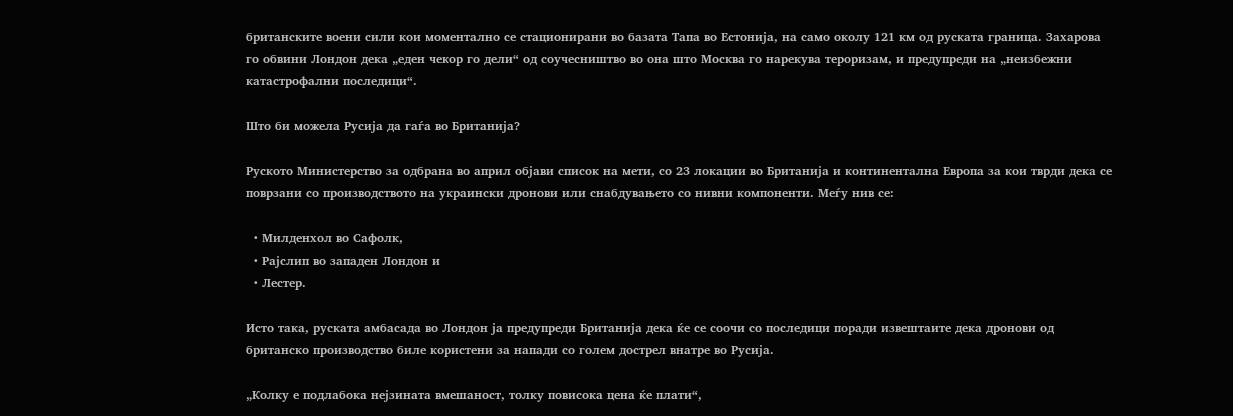британските воени сили кои моментално се стационирани во базата Тапа во Естонија, на само околу 121 км од руската граница. Захарова го обвини Лондон дека „еден чекор го дели“ од соучесништво во она што Москва го нарекува тероризам, и предупреди на „неизбежни катастрофални последици“.

Што би можела Русија да гаѓа во Британија?

Руското Министерство за одбрана во април објави список на мети, со 23 локации во Британија и континентална Европа за кои тврди дека се поврзани со производството на украински дронови или снабдувањето со нивни компоненти. Меѓу нив се:

  • Милденхол во Сафолк,
  • Рајслип во западен Лондон и
  • Лестер.

Исто така, руската амбасада во Лондон ја предупреди Британија дека ќе се соочи со последици поради извештаите дека дронови од британско производство биле користени за напади со голем дострел внатре во Русија.

„Колку е подлабока нејзината вмешаност, толку повисока цена ќе плати“,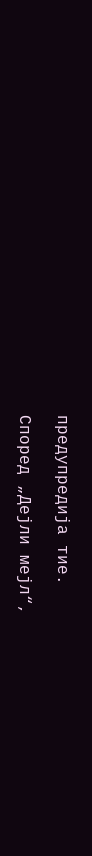предупредија тие.

Според „Дејли мејл“,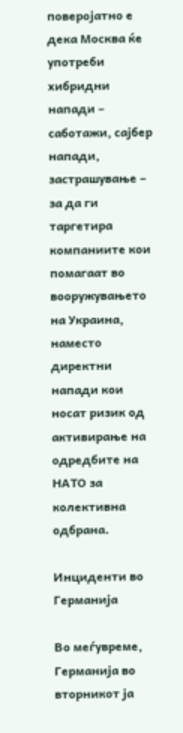поверојатно е дека Москва ќе употреби хибридни напади – саботажи, сајбер напади, застрашување – за да ги таргетира компаниите кои помагаат во вооружувањето на Украина, наместо директни напади кои носат ризик од активирање на одредбите на НАТО за колективна одбрана.

Инциденти во Германија

Во меѓувреме, Германија во вторникот ја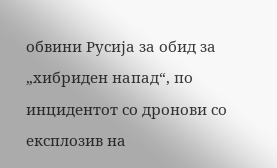обвини Русија за обид за „хибриден напад“, по инцидентот со дронови со експлозив на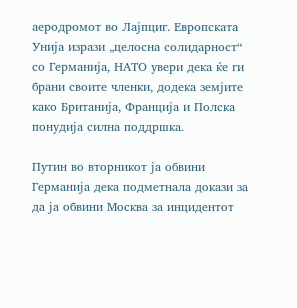аеродромот во Лајпциг. Европската Унија изрази „целосна солидарност“ со Германија, НАТО увери дека ќе ги брани своите членки, додека земјите како Британија, Франција и Полска понудија силна поддршка.

Путин во вторникот ја обвини Германија дека подметнала докази за да ја обвини Москва за инцидентот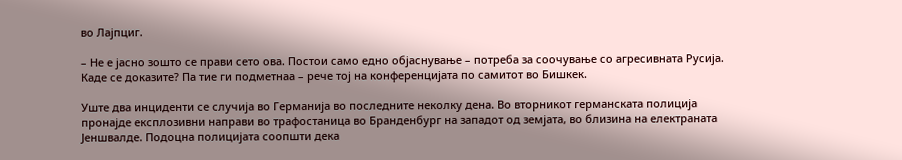во Лајпциг.

– Не е јасно зошто се прави сето ова. Постои само едно објаснување – потреба за соочување со агресивната Русија. Каде се доказите? Па тие ги подметнаа – рече тој на конференцијата по самитот во Бишкек.

Уште два инциденти се случија во Германија во последните неколку дена. Во вторникот германската полиција пронајде експлозивни направи во трафостаница во Бранденбург на западот од земјата, во близина на електраната Јеншвалде. Подоцна полицијата соопшти дека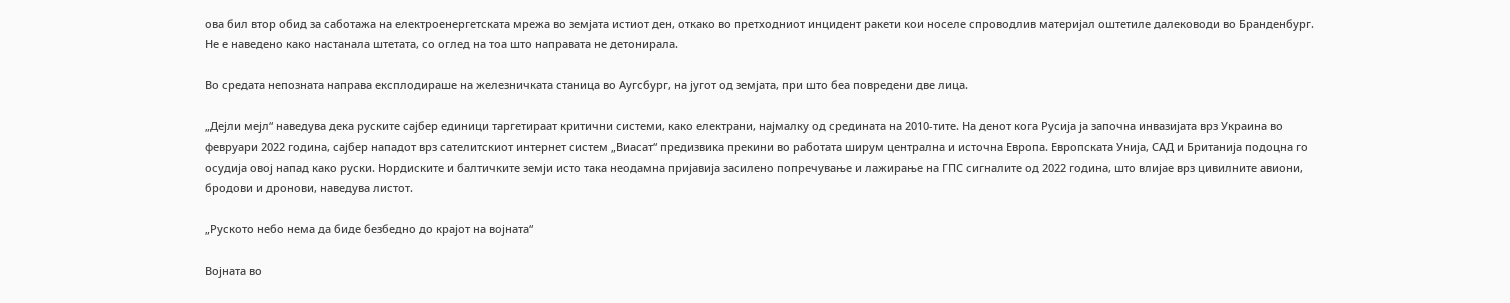ова бил втор обид за саботажа на електроенергетската мрежа во земјата истиот ден, откако во претходниот инцидент ракети кои носеле спроводлив материјал оштетиле далеководи во Бранденбург. Не е наведено како настанала штетата, со оглед на тоа што направата не детонирала.

Во средата непозната направа експлодираше на железничката станица во Аугсбург, на југот од земјата, при што беа повредени две лица.

„Дејли мејл“ наведува дека руските сајбер единици таргетираат критични системи, како електрани, најмалку од средината на 2010-тите. На денот кога Русија ја започна инвазијата врз Украина во февруари 2022 година, сајбер нападот врз сателитскиот интернет систем „Виасат“ предизвика прекини во работата ширум централна и источна Европа. Европската Унија, САД и Британија подоцна го осудија овој напад како руски. Нордиските и балтичките земји исто така неодамна пријавија засилено попречување и лажирање на ГПС сигналите од 2022 година, што влијае врз цивилните авиони, бродови и дронови, наведува листот.

„Руското небо нема да биде безбедно до крајот на војната“

Војната во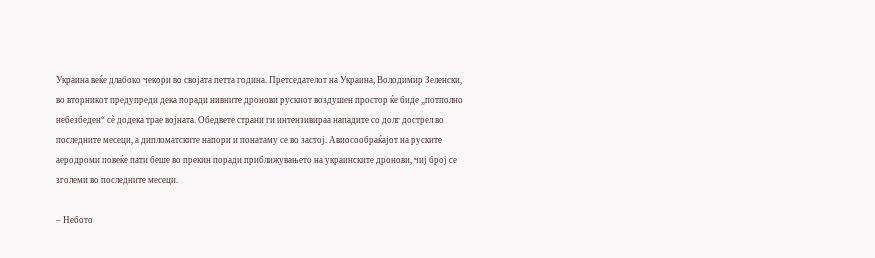Украина веќе длабоко чекори во својата петта година. Претседателот на Украина, Володимир Зеленски, во вторникот предупреди дека поради нивните дронови рускиот воздушен простор ќе биде „потполно небезбеден“ сè додека трае војната. Обедвете страни ги интензивираа нападите со долг дострел во последните месеци, а дипломатските напори и понатаму се во застој. Авиосообраќајот на руските аеродроми повеќе пати беше во прекин поради приближувањето на украинските дронови, чиј број се зголеми во последните месеци.

– Небото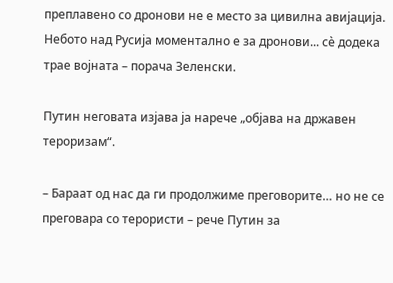преплавено со дронови не е место за цивилна авијација. Небото над Русија моментално е за дронови... сè додека трае војната – порача Зеленски.

Путин неговата изјава ја нарече „објава на државен тероризам“.

– Бараат од нас да ги продолжиме преговорите… но не се преговара со терористи – рече Путин за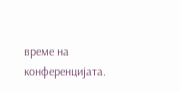време на конференцијата.